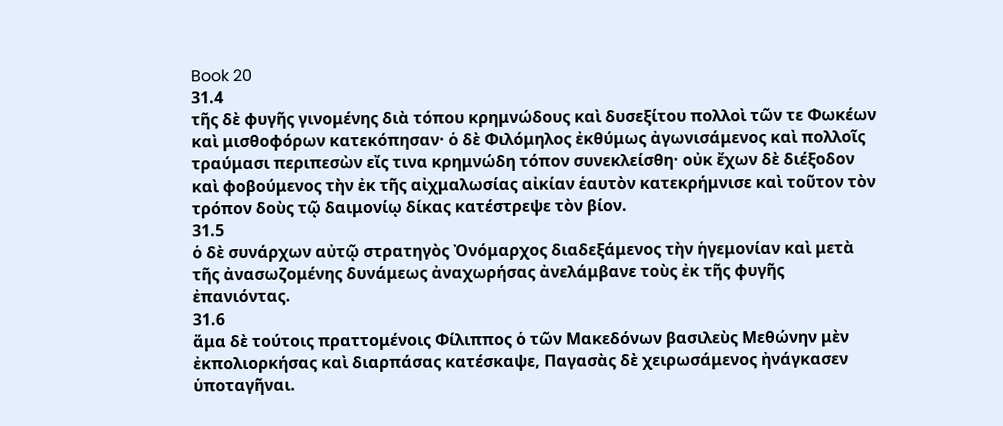Book 20
31.4
τῆς δὲ φυγῆς γινομένης διὰ τόπου κρημνώδους καὶ δυσεξίτου πολλοὶ τῶν τε Φωκέων καὶ μισθοφόρων κατεκόπησαν· ὁ δὲ Φιλόμηλος ἐκθύμως ἀγωνισάμενος καὶ πολλοῖς τραύμασι περιπεσὼν εἴς τινα κρημνώδη τόπον συνεκλείσθη· οὐκ ἔχων δὲ διέξοδον καὶ φοβούμενος τὴν ἐκ τῆς αἰχμαλωσίας αἰκίαν ἑαυτὸν κατεκρήμνισε καὶ τοῦτον τὸν τρόπον δοὺς τῷ δαιμονίῳ δίκας κατέστρεψε τὸν βίον.
31.5
ὁ δὲ συνάρχων αὐτῷ στρατηγὸς Ὀνόμαρχος διαδεξάμενος τὴν ἡγεμονίαν καὶ μετὰ τῆς ἀνασωζομένης δυνάμεως ἀναχωρήσας ἀνελάμβανε τοὺς ἐκ τῆς φυγῆς ἐπανιόντας.
31.6
ἅμα δὲ τούτοις πραττομένοις Φίλιππος ὁ τῶν Μακεδόνων βασιλεὺς Μεθώνην μὲν ἐκπολιορκήσας καὶ διαρπάσας κατέσκαψε, Παγασὰς δὲ χειρωσάμενος ἠνάγκασεν ὑποταγῆναι.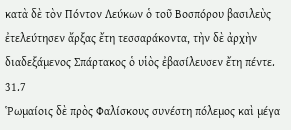κατὰ δὲ τὸν Πόντον Λεύκων ὁ τοῦ Βοσπόρου βασιλεὺς ἐτελεύτησεν ἄρξας ἔτη τεσσαράκοντα, τὴν δὲ ἀρχὴν διαδεξάμενος Σπάρτακος ὁ υἱὸς ἐβασίλευσεν ἔτη πέντε.
31.7
Ῥωμαίοις δὲ πρὸς Φαλίσκους συνέστη πόλεμος καὶ μέγα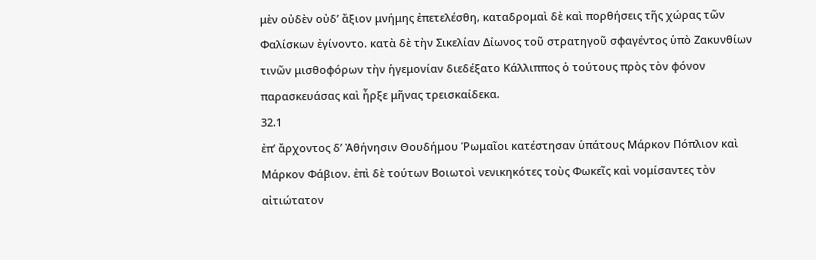μὲν οὐδὲν οὐδʼ ἄξιον μνήμης ἐπετελέσθη, καταδρομαὶ δὲ καὶ πορθήσεις τῆς χώρας τῶν Φαλίσκων ἐγίνοντο. κατὰ δὲ τὴν Σικελίαν Δίωνος τοῦ στρατηγοῦ σφαγέντος ὑπὸ Ζακυνθίων τινῶν μισθοφόρων τὴν ἡγεμονίαν διεδέξατο Κάλλιππος ὁ τούτους πρὸς τὸν φόνον παρασκευάσας καὶ ἦρξε μῆνας τρεισκαίδεκα.
32.1
ἐπʼ ἄρχοντος δʼ Ἀθήνησιν Θουδήμου Ῥωμαῖοι κατέστησαν ὑπάτους Μάρκον Πόπλιον καὶ Μάρκον Φάβιον. ἐπὶ δὲ τούτων Βοιωτοὶ νενικηκότες τοὺς Φωκεῖς καὶ νομίσαντες τὸν αἰτιώτατον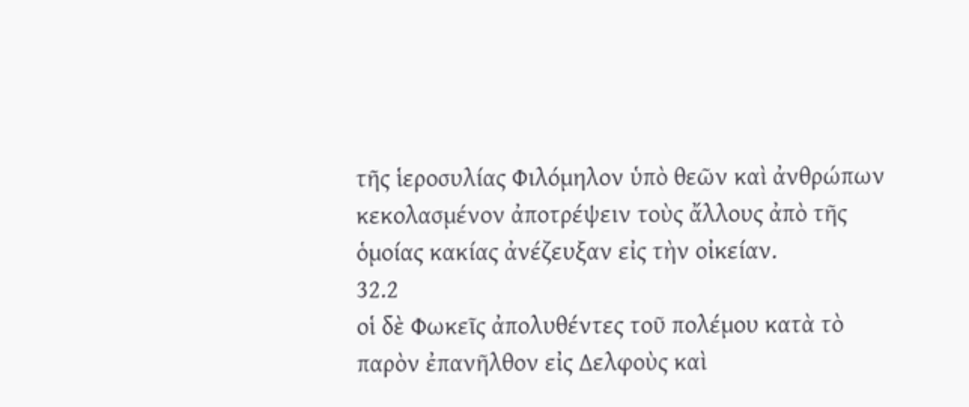τῆς ἱεροσυλίας Φιλόμηλον ὑπὸ θεῶν καὶ ἀνθρώπων κεκολασμένον ἀποτρέψειν τοὺς ἄλλους ἀπὸ τῆς ὁμοίας κακίας ἀνέζευξαν εἰς τὴν οἰκείαν.
32.2
οἱ δὲ Φωκεῖς ἀπολυθέντες τοῦ πολέμου κατὰ τὸ παρὸν ἐπανῆλθον εἰς Δελφοὺς καὶ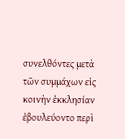συνελθόντες μετὰ τῶν συμμάχων εἰς κοινὴν ἐκκλησίαν ἐβουλεύοντο περὶ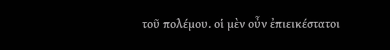τοῦ πολέμου. οἱ μὲν οὖν ἐπιεικέστατοι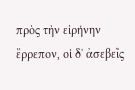πρὸς τὴν εἰρήνην ἔρρεπον, οἱ δʼ ἀσεβεῖς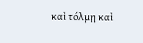καὶ τόλμῃ καὶ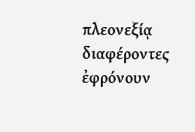πλεονεξίᾳ διαφέροντες ἐφρόνουν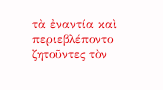τὰ ἐναντία καὶ περιεβλέποντο ζητοῦντες τὸν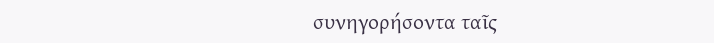συνηγορήσοντα ταῖς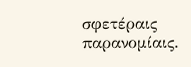σφετέραις παρανομίαις.